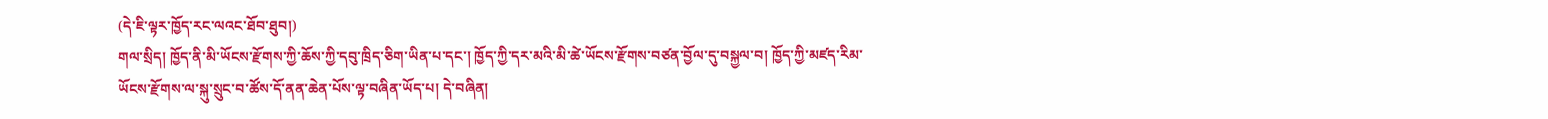(དེ་ཇི་ལྟར་ཁྱོད་རང་ལའང་ཐོབ་ཐུབ།)
གལ་སྲིད། ཁྱོད་ནི་མི་ཡོངས་རྫོགས་ཀྱི་ཆོས་ཀྱི་དབུ་ཁྲིད་ཅིག་ཡིན་པ་དང་། ཁྱོད་ཀྱི་དར་མའི་མི་ཚེ་ཡོངས་རྫོགས་བཙན་བྱོལ་དུ་བསྐྱལ་བ། ཁྱོད་ཀྱི་མཛད་རིམ་ཡོངས་རྫོགས་ལ་སྐུ་སྲུང་བ་ཚོས་དོ་ནན་ཆེན་པོས་ལྟ་བཞིན་ཡོད་པ། དེ་བཞིན།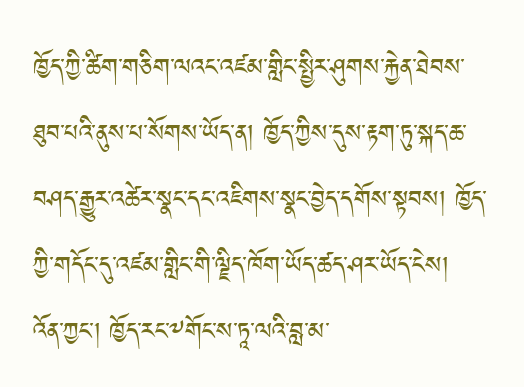ཁྱོད་ཀྱི་ཚིག་གཅིག་ལའང་འཛམ་གླིང་སྤྱིར་ཤུགས་རྐྱེན་ཐེབས་ཐུབ་པའི་ནུས་པ་སོགས་ཡོད་ན། ཁྱོད་ཀྱིས་དུས་རྟག་ཏུ་སྐད་ཆ་བཤད་རྒྱུར་འཚེར་སྣང་དང་འཇིགས་སྣང་བྱེད་དགོས་སྟབས། ཁྱོད་ཀྱི་གདོང་དུ་འཛམ་གླིང་གི་ལྗིད་ཁོག་ཡོད་ཚད་ཤར་ཡོད་ངེས།
འོན་ཀྱང་། ཁྱོད་རང་༸གོང་ས་ཏཱ་ལའི་བླ་མ་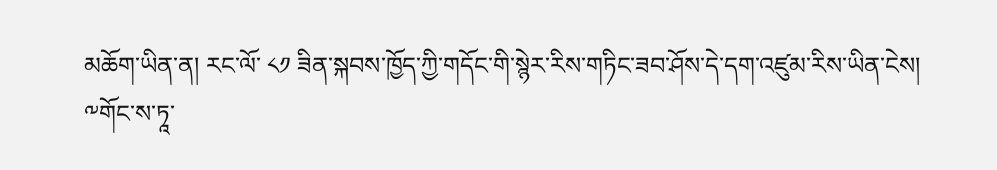མཆོག་ཡིན་ན། རང་ལོ་ ༨༡ ཟིན་སྐབས་ཁྱོད་ཀྱི་གདོང་གི་སྙེར་རིས་གཏིང་ཟབ་ཤོས་དེ་དག་འཛུམ་རིས་ཡིན་ངེས།
༸གོང་ས་ཏཱ་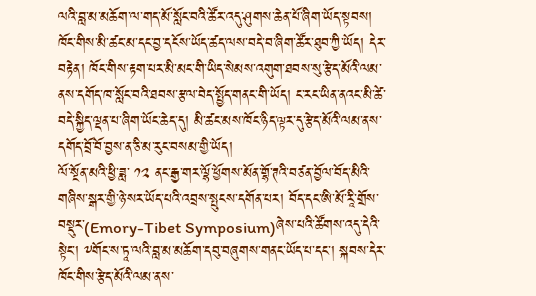ལའི་བླ་མ་མཆོག་ལ་གད་མོ་སློང་བའི་ཚོར་འདུ་ཤུགས་ཆེན་པོ་ཞིག་ཡོད་སྟབས། ཁོང་གིས་མི་ཚང་མ་དང་བྱ་དངོས་ཡོད་ཚད་ལས་བདེ་བ་ཞིག་ཚོར་ཐུབ་ཀྱི་ཡོད། དེར་བརྟེན། ཁོང་གིས་རྟག་པར་མི་མང་གི་ཡིད་སེམས་འགུག་ཐབས་སུ་རྩེད་མོའི་ལམ་ནས་དགོད་ཁ་སློང་བའི་ཐབས་རྩལ་བེད་སྤྱོད་གནང་གི་ཡོད། ང་རང་ཡིན་ནའང་མི་ཚེ་བདེ་སྐྱིད་ལྡན་པ་ཞིག་ཡོང་ཆེད་དུ། མི་ཚང་མས་ཁོང་ཉིད་ལྟར་དུ་རྩེད་མོའི་ལམ་ནས་དགོད་བྲོ་བོ་བྱས་ན་ཅི་མ་རུང་བསམ་གྱི་ཡོད།
ལོ་སྔོན་མའི་ཕྱི་ཟླ་ ༡༢ ནང་རྒྱ་གར་ལྷོ་ཕྱོགས་མོན་གྷོ་ཊའི་བཙན་བྱོལ་བོད་མིའི་གཞིས་སྒར་གྱི་ཉེ་སར་ཡོད་པའི་འབྲས་སྤུངས་དགོན་པར། བོད་དང་ཨི་མོ་རཱི་གྲོས་བསྡུར་(Emory-Tibet Symposium)ཞེས་པའི་ཚོགས་འདུ་དེའི་སྟེང་། ༸གོང་ས་ཏཱ་ལའི་བླ་མ་མཆོག་དབུ་བཞུགས་གནང་ཡོད་པ་དང་། སྐབས་དེར་ཁོང་གིས་རྩེད་མོའི་ལམ་ནས་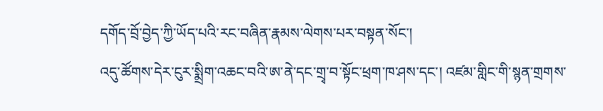དགོད་བྲོ་བྱེད་ཀྱི་ཡོད་པའི་རང་བཞིན་རྣམས་ལེགས་པར་བསྟན་སོང་།
འདུ་ཚོགས་དེར་ངུར་སྨྲིག་འཆང་བའི་ཨ་ནེ་དང་གྲྭ་བ་སྟོང་ཕྲག་ཁ་ཤས་དང་། འཛམ་གླིང་གི་སྙན་གྲགས་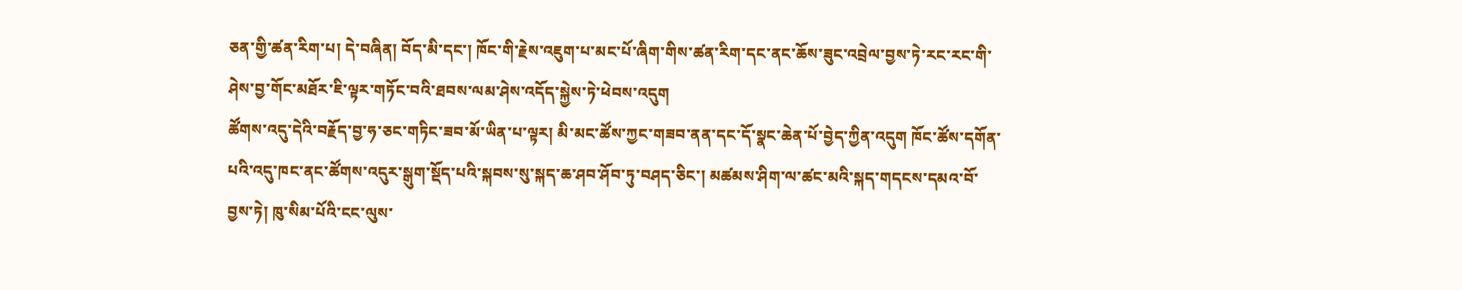ཅན་གྱི་ཚན་རིག་པ། དེ་བཞིན། བོད་མི་དང་། ཁོང་གི་རྗེས་འཇུག་པ་མང་པོ་ཞིག་གིས་ཚན་རིག་དང་ནང་ཆོས་ཟུང་འབྲེལ་བྱས་ཏེ་རང་རང་གི་ཤེས་བྱ་གོང་མཐོར་ཇི་ལྟར་གཏོང་བའི་ཐབས་ལམ་ཤེས་འདོད་སྐྱེས་ཏེ་ཕེབས་འདུག
ཚོགས་འདུ་དེའི་བརྗོད་བྱ་ཧ་ཅང་གཏིང་ཟབ་མོ་ཡིན་པ་ལྟར། མི་མང་ཚོས་ཀྱང་གཟབ་ནན་དང་དོ་སྣང་ཆེན་པོ་བྱེད་ཀྱིན་འདུག ཁོང་ཚོས་དགོན་པའི་འདུ་ཁང་ནང་ཚོགས་འདུར་སྒུག་སྡོད་པའི་སྐབས་སུ་སྐད་ཆ་ཤབ་ཤོབ་ཏུ་བཤད་ཅིང་། མཚམས་ཤིག་ལ་ཚང་མའི་སྐད་གདངས་དམའ་བོ་བྱས་ཏེ། ཁུ་སིམ་པོའི་ངང་ལུས་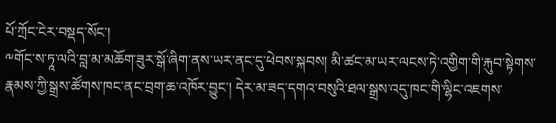པོ་ཀྲོང་ངེར་བསྡད་སོང་།
༸གོང་ས་ཏཱ་ལའི་བླ་མ་མཆོག་ཟུར་སྒོ་ཞིག་ནས་ཡར་ནང་དུ་ཕེབས་སྐབས། མི་ཚང་མ་ཡར་ལངས་ཏེ་འགྱིག་གི་རྐུབ་སྟེགས་རྣམས་ཀྱི་སྒྲས་ཚོགས་ཁང་ནང་བྲག་ཆ་འཁོར་བྱུང་། དེར་མ་ཟད་དགའ་བསུའི་ཐལ་སྒྲས་འདུ་ཁང་གི་ལྷིང་འཇགས་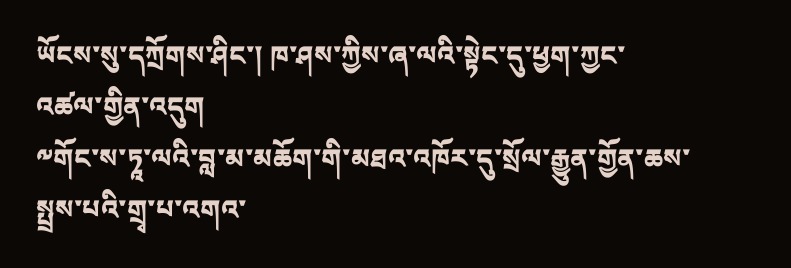ཡོངས་སུ་དཀྲོགས་ཤིང་། ཁ་ཤས་ཀྱིས་ཞ་ལའི་སྟེང་དུ་ཕྱག་ཀྱང་འཚལ་གྱིན་འདུག
༸གོང་ས་ཏཱ་ལའི་བླ་མ་མཆོག་གི་མཐའ་འཁོར་དུ་སྲོལ་རྒྱུན་གྱོན་ཆས་སྤྲས་པའི་གྲྭ་པ་འགའ་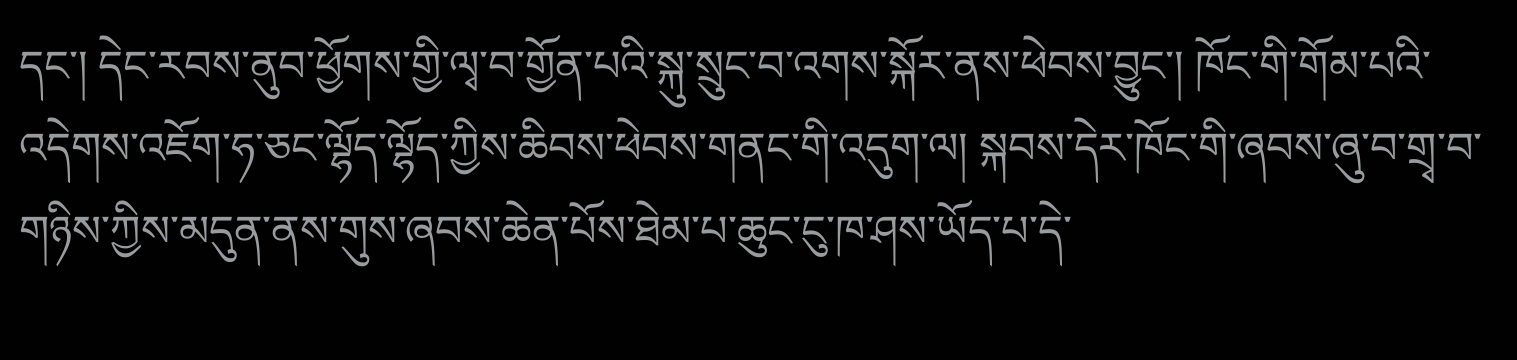དང་། དེང་རབས་ནུབ་ཕྱོགས་གྱི་ལྭ་བ་གྱོན་པའི་སྐུ་སྲུང་བ་འགས་སྐོར་ནས་ཕེབས་བྱུང་། ཁོང་གི་གོམ་པའི་འདེགས་འཇོག་ཧ་ཅང་ལྷོད་ལྷོད་ཀྱིས་ཆིབས་ཕེབས་གནང་གི་འདུག་ལ། སྐབས་དེར་ཁོང་གི་ཞབས་ཞུ་བ་གྲྭ་བ་གཉིས་ཀྱིས་མདུན་ནས་གུས་ཞབས་ཆེན་པོས་ཐེམ་པ་ཆུང་ངུ་ཁ་ཤས་ཡོད་པ་དེ་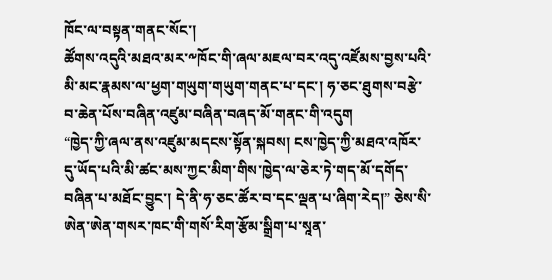ཁོང་ལ་བསྟན་གནང་སོང་།
ཚོགས་འདུའི་མཐའ་མར་༸ཁོང་གི་ཞལ་མཇལ་བར་འདུ་འཛོམས་བྱས་པའི་མི་མང་རྣམས་ལ་ཕྱག་གཡུག་གཡུག་གནང་པ་དང་། ཧ་ཅང་ཐུགས་བརྩེ་བ་ཆེན་པོས་བཞིན་འཛུམ་བཞིན་བཞད་མོ་གནང་གི་འདུག
“ཁྱེད་ཀྱི་ཞལ་ནས་འཛུམ་མདངས་སྟོན་སྐབས། ངས་ཁྱེད་ཀྱི་མཐའ་འཁོར་དུ་ཡོད་པའི་མི་ཚང་མས་ཀྱང་མིག་གིས་ཁྱེད་ལ་ཅེར་ཏེ་གད་མོ་དགོད་བཞིན་པ་མཐོང་བྱུང་། དེ་ནི་ཧ་ཅང་ཚོར་བ་དང་ལྡན་པ་ཞིག་རེད།” ཅེས་སི་ཨེན་ཨེན་གསར་ཁང་གི་གསོ་རིག་རྩོམ་སྒྲིག་པ་སཱན་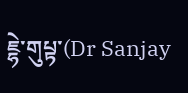ཇྷེ་གུཔྟ་(Dr Sanjay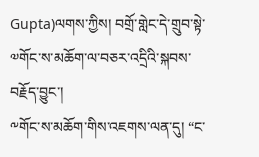Gupta)ལགས་ཀྱིས། བགྲོ་གླེང་དེ་གྲུབ་སྟེ་༧གོང་ས་མཆོག་ལ་བཅར་འདྲིའི་སྐབས་བརྗོད་བྱུང་།
༸གོང་ས་མཆོག་གིས་འཇགས་ལན་དུ། “ང་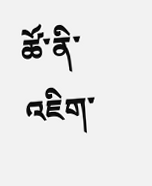ཚོ་ནི་འཇིག་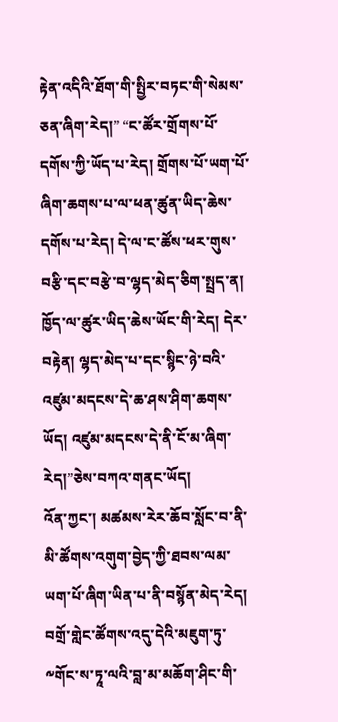རྟེན་འདིའི་ཐོག་གི་སྤྱིར་བཏང་གི་སེམས་ཅན་ཞིག་རེད།” “ང་ཚོར་གྲོགས་པོ་དགོས་ཀྱི་ཡོད་པ་རེད། གྲོགས་པོ་ཡག་པོ་ཞིག་ཆགས་པ་ལ་ཕན་ཚུན་ཡིད་ཆེས་དགོས་པ་རེད། དེ་ལ་ང་ཚོས་ཕར་གུས་བརྩི་དང་བརྩེ་བ་ལྷད་མེད་ཅིག་སྤྲད་ན། ཁྱོད་ལ་ཚུར་ཡིད་ཆེས་ཡོང་གི་རེད། དེར་བརྟེན། ལྷད་མེད་པ་དང་སྙིང་ཉེ་བའི་འཛུམ་མདངས་དེ་ཆ་ཤས་ཤིག་ཆགས་ཡོད། འཛུམ་མདངས་དེ་ནི་ངོ་མ་ཞིག་རེད།”ཅེས་བཀའ་གནང་ཡོད།
འོན་ཀྱང་། མཚམས་རེར་ཆོབ་སློང་བ་ནི་མི་ཚོགས་འགུག་བྱེད་ཀྱི་ཐབས་ལམ་ཡག་པོ་ཞིག་ཡིན་པ་ནི་བསྙོན་མེད་རེད། བགྲོ་གླེང་ཚོགས་འདུ་དེའི་མཇུག་ཏུ་༸གོང་ས་ཏཱ་ལའི་བླ་མ་མཆོག་ཤིང་གི་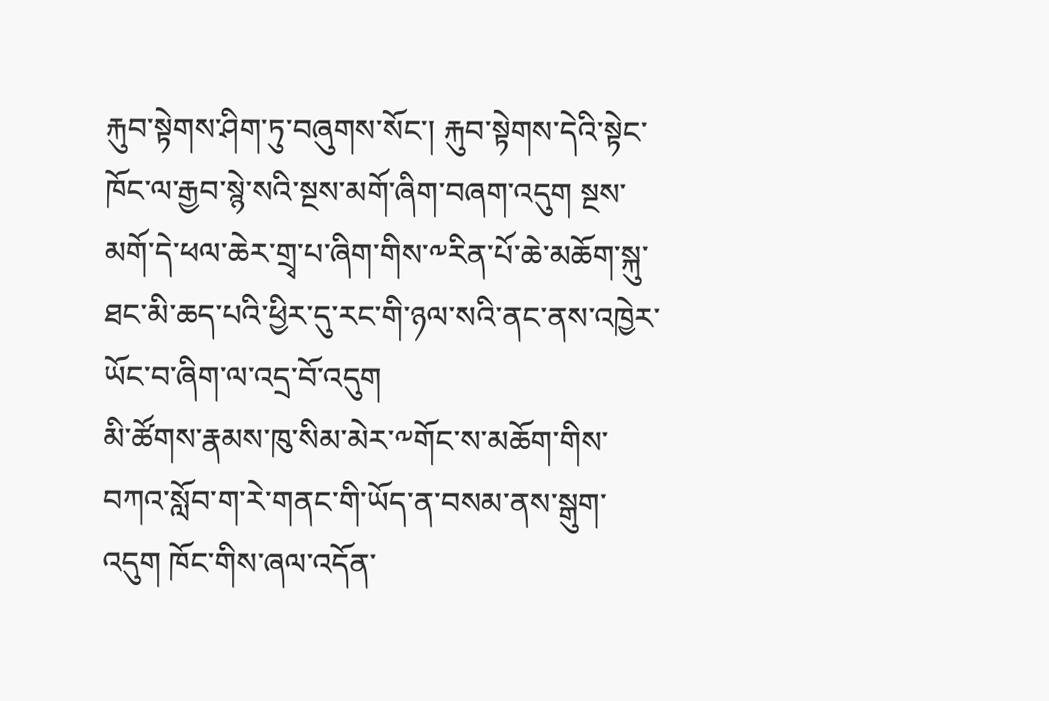རྐུབ་སྟེགས་ཤིག་ཏུ་བཞུགས་སོང་། རྐུབ་སྟེགས་དེའི་སྟེང་ཁོང་ལ་རྒྱབ་སྙེ་སའི་སྔས་མགོ་ཞིག་བཞག་འདུག སྔས་མགོ་དེ་ཕལ་ཆེར་གྲྭ་པ་ཞིག་གིས་༸རིན་པོ་ཆེ་མཆོག་སྐུ་ཐང་མི་ཆད་པའི་ཕྱིར་དུ་རང་གི་ཉལ་སའི་ནང་ནས་འཁྱེར་ཡོང་བ་ཞིག་ལ་འདྲ་བོ་འདུག
མི་ཚོགས་རྣམས་ཁུ་སིམ་མེར་༸གོང་ས་མཆོག་གིས་བཀའ་སློབ་ག་རེ་གནང་གི་ཡོད་ན་བསམ་ནས་སྒུག་འདུག ཁོང་གིས་ཞལ་འདོན་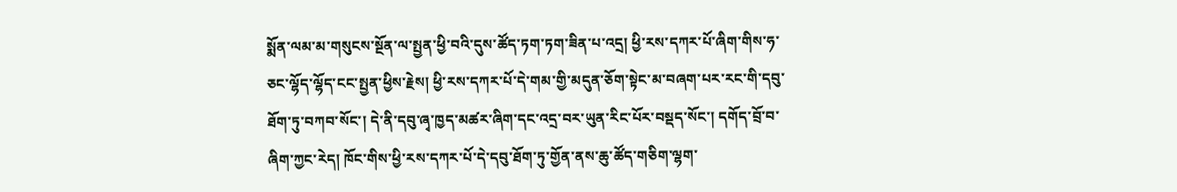སྨོན་ལམ་མ་གསུངས་སྔོན་ལ་སྤྱན་ཕྱི་བའི་དུས་ཚོད་ཏག་ཏག་ཟིན་པ་འདྲ། ཕྱི་རས་དཀར་པོ་ཞིག་གིས་ཧ་ཅང་ལྷོད་ལྷོད་ངང་སྤྱན་ཕྱིས་རྗེས། ཕྱི་རས་དཀར་པོ་དེ་གམ་གྱི་མདུན་ཅོག་སྟེང་མ་བཞག་པར་རང་གི་དབུ་ཐོག་ཏུ་བཀབ་སོང་། དེ་ནི་དབུ་ཞྭ་ཁྱད་མཚར་ཞིག་དང་འདྲ་བར་ཡུན་རིང་པོར་བསྡད་སོང་། དགོད་བྲོ་བ་ཞིག་ཀྱང་རེད། ཁོང་གིས་ཕྱི་རས་དཀར་པོ་དེ་དབུ་ཐོག་ཏུ་གྱོན་ནས་ཆུ་ཚོད་གཅིག་ལྷག་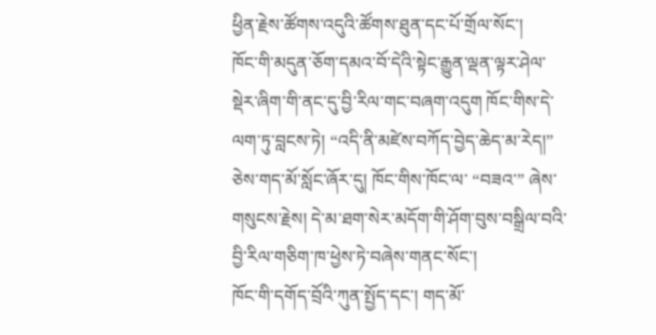ཕྱིན་རྗེས་ཚོགས་འདུའི་ཚོགས་ཐུན་དང་པོ་གྲོལ་སོང་།
ཁོང་གི་མདུན་ཅོག་དམའ་བོ་དེའི་སྟེང་རྒྱུན་ལྡན་ལྟར་ཤེལ་སྡེར་ཞིག་གི་ནང་དུ་བྱི་རིལ་གང་བཞག་འདུག ཁོང་གིས་དེ་ལག་ཏུ་བླངས་ཏེ། “འདི་ནི་མཛེས་བཀོད་བྱེད་ཆེད་མ་རེད།” ཅེས་གད་མོ་སློང་ཞོར་དུ། ཁོང་གིས་ཁོང་ལ་ “བཟའ་” ཞེས་གསུངས་རྗེས། དེ་མ་ཐག་སེར་མདོག་གི་ཤོག་བུས་བསྒྲིལ་བའི་བྱི་རིལ་གཅིག་ཁ་ཕྱེས་ཏེ་བཞེས་གནང་སོང་།
ཁོང་གི་དགོད་བྲོའི་ཀུན་སྤྱོད་དང་། གད་མོ་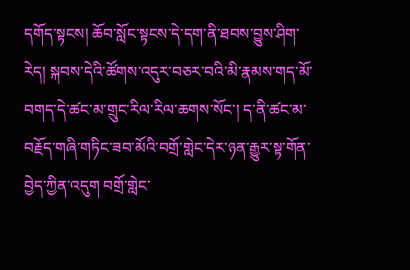དགོད་སྟངས། ཆོབ་སློང་སྟངས་དེ་དག་ནི་ཐབས་བྱུས་ཤིག་རེད། སྐབས་དེའི་ཚོགས་འདུར་བཅར་བའི་མི་རྣམས་གད་མོ་བགད་དེ་ཚང་མ་གྲུང་རིལ་རིལ་ཆགས་སོང་། ད་ནི་ཚང་མ་བརྗོད་གཞི་གཏིང་ཟབ་མོའི་བགྲོ་གླེང་དེར་ཉན་རྒྱུར་སྟ་གོན་བྱེད་ཀྱིན་འདུག བགྲོ་གླེང་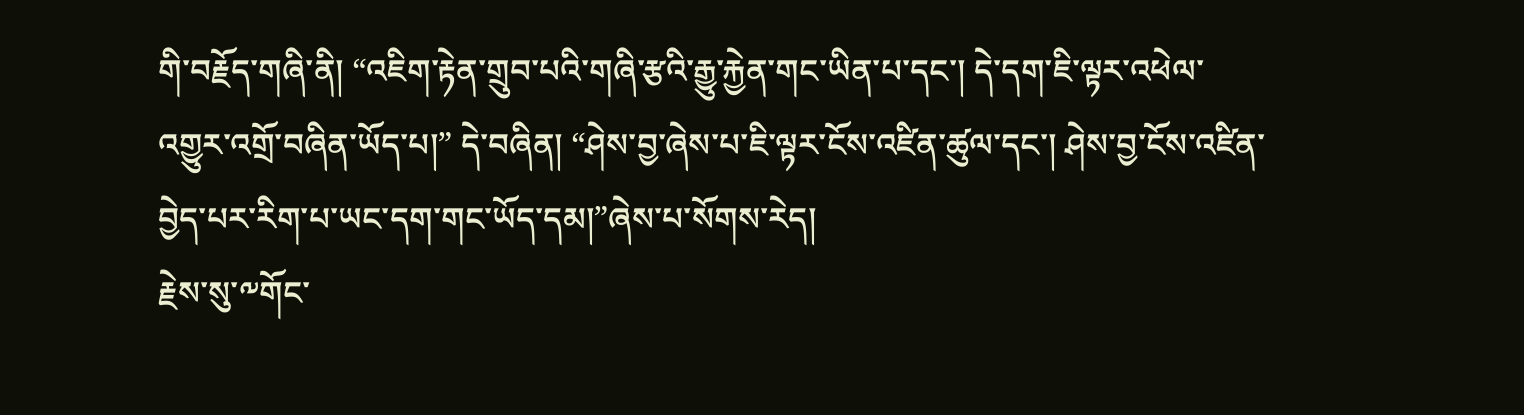གི་བརྗོད་གཞི་ནི། “འཇིག་རྟེན་གྲུབ་པའི་གཞི་རྩའི་རྒྱུ་རྐྱེན་གང་ཡིན་པ་དང་། དེ་དག་ཇི་ལྟར་འཕེལ་འགྱུར་འགྲོ་བཞིན་ཡོད་པ།” དེ་བཞིན། “ཤེས་བྱ་ཞེས་པ་ཇི་ལྟར་ངོས་འཛིན་ཚུལ་དང་། ཤེས་བྱ་ངོས་འཛིན་བྱེད་པར་རིག་པ་ཡང་དག་གང་ཡོད་དམ།”ཞེས་པ་སོགས་རེད།
རྗེས་སུ་༸གོང་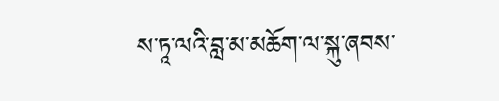ས་ཏཱ་ལའི་བླ་མ་མཆོག་ལ་སྐུ་ཞབས་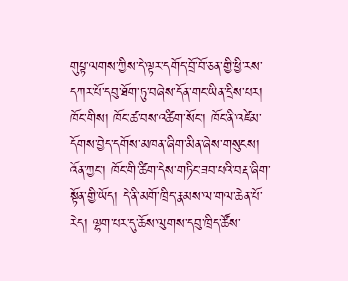གུཔྟ་ལགས་ཀྱིས་དེ་ལྟར་དགོད་བྲོ་བོ་ཅན་གྱི་ཕྱི་རས་དཀར་པོ་དབུ་ཐོག་ཏུ་བཞེས་དོན་གང་ཡིན་དྲིས་པར། ཁོང་གིས། ཁོང་ཚ་བས་འཚིག་སོང་། ཁོང་ནི་འཛེམ་དོགས་བྱེད་དགོས་མཁན་ཞིག་མིན་ཞེས་གསུངས། འོན་ཀྱང་། ཁོང་གི་ཚིག་དེས་གཏིང་ཟབ་པའི་བརྡ་ཞིག་སྟོན་གྱི་ཡོད། དེ་ནི་མགོ་ཁྲིད་རྣམས་ལ་གལ་ཆེན་པོ་རེད། ལྷག་པར་དུ་ཆོས་ལུགས་དབུ་ཁྲིད་ཚོས་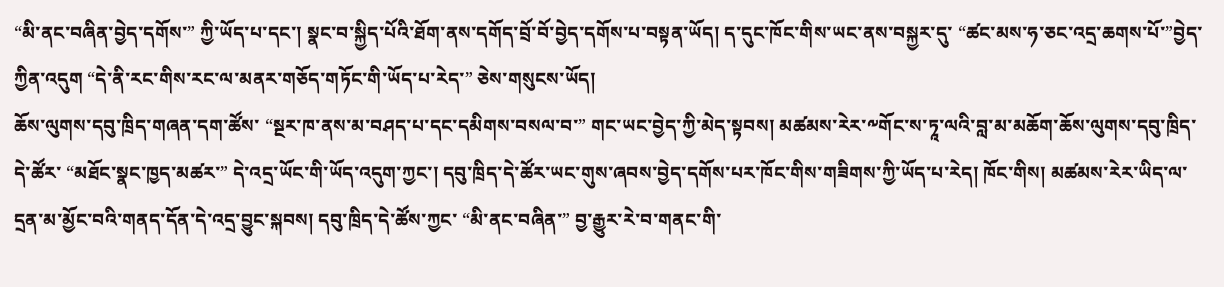“མི་ནང་བཞིན་བྱེད་དགོས་” ཀྱི་ཡོད་པ་དང་། སྣང་བ་སྐྱིད་པོའི་ཐོག་ནས་དགོད་བྲོ་བོ་བྱེད་དགོས་པ་བསྟན་ཡོད། ད་དུང་ཁོང་གིས་ཡང་ནས་བསྐྱར་དུ་ “ཚང་མས་ཧ་ཅང་འདྲ་ཆགས་པོ་”བྱེད་ཀྱིན་འདུག “དེ་ནི་རང་གིས་རང་ལ་མནར་གཅོད་གཏོང་གི་ཡོད་པ་རེད་” ཅེས་གསུངས་ཡོད།
ཆོས་ལུགས་དབུ་ཁྲིད་གཞན་དག་ཚོས་ “སྔར་ཁ་ནས་མ་བཤད་པ་དང་དམིགས་བསལ་བ་” གང་ཡང་བྱེད་ཀྱི་མེད་སྟབས། མཚམས་རེར་༸གོང་ས་ཏཱ་ལའི་བླ་མ་མཆོག་ཆོས་ལུགས་དབུ་ཁྲིད་དེ་ཚོར་ “མཐོང་སྣང་ཁྱད་མཚར་” དེ་འདྲ་ཡོང་གི་ཡོད་འདུག་ཀྱང་། དབུ་ཁྲིད་དེ་ཚོར་ཡང་གུས་ཞབས་བྱེད་དགོས་པར་ཁོང་གིས་གཟིགས་ཀྱི་ཡོད་པ་རེད། ཁོང་གིས། མཚམས་རེར་ཡིད་ལ་དྲན་མ་མྱོང་བའི་གནད་དོན་དེ་འདྲ་བྱུང་སྐབས། དབུ་ཁྲིད་དེ་ཚོས་ཀྱང་ “མི་ནང་བཞིན་” བྱ་རྒྱུར་རེ་བ་གནང་གི་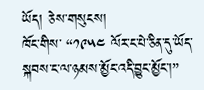ཡོད། ཅེས་གསུངས།
ཁོང་གིས་ “༡༩༥༤ ལོར་ང་པེ་ཅིན་དུ་ཡོད་སྐབས་ང་ལ་ཉམས་མྱོང་འདི་བྱུང་མྱོང་།”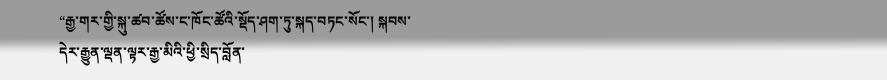“རྒྱ་གར་གྱི་སྐུ་ཚབ་ཚོས་ང་ཁོང་ཚོའི་སྡོད་ཤག་ཏུ་སྐད་བཏང་སོང་། སྐབས་དེར་རྒྱུན་ལྡན་ལྟར་རྒྱ་མིའི་ཕྱི་སྲིད་བློན་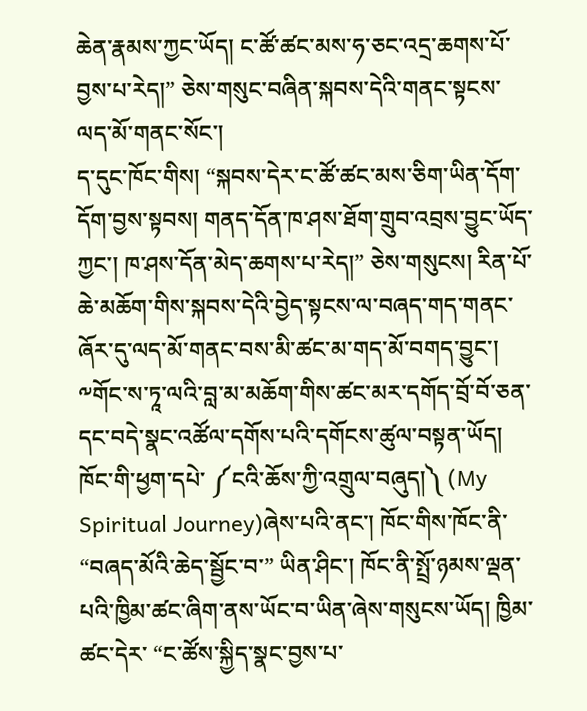ཆེན་རྣམས་ཀྱང་ཡོད། ང་ཚོ་ཚང་མས་ཧ་ཅང་འདྲ་ཆགས་པོ་བྱས་པ་རེད།” ཅེས་གསུང་བཞིན་སྐབས་དེའི་གནང་སྟངས་ལད་མོ་གནང་སོང་།
ད་དུང་ཁོང་གིས། “སྐབས་དེར་ང་ཚོ་ཚང་མས་ཅིག་ཡིན་དོག་དོག་བྱས་སྟབས། གནད་དོན་ཁ་ཤས་ཐོག་གྲུབ་འབྲས་བྱུང་ཡོད་ཀྱང་། ཁ་ཤས་དོན་མེད་ཆགས་པ་རེད།” ཅེས་གསུངས། རིན་པོ་ཆེ་མཆོག་གིས་སྐབས་དེའི་བྱེད་སྟངས་ལ་བཞད་གད་གནང་ཞོར་དུ་ལད་མོ་གནང་བས་མི་ཚང་མ་གད་མོ་བགད་བྱུང་།
༸གོང་ས་ཏཱ་ལའི་བླ་མ་མཆོག་གིས་ཚང་མར་དགོད་བྲོ་བོ་ཅན་དང་བདེ་སྣང་འཚོལ་དགོས་པའི་དགོངས་ཚུལ་བསྟན་ཡོད། ཁོང་གི་ཕྱག་དཔེ་ ༼ངའི་ཆོས་ཀྱི་འགྲུལ་བཞུད།༽ (My Spiritual Journey)ཞེས་པའི་ནང་། ཁོང་གིས་ཁོང་ནི་ “བཞད་མོའི་ཆེད་སྦྱོང་བ་” ཡིན་ཤིང་། ཁོང་ནི་སྤྲོ་ཉམས་ལྡན་པའི་ཁྱིམ་ཚང་ཞིག་ནས་ཡོང་བ་ཡིན་ཞེས་གསུངས་ཡོད། ཁྱིམ་ཚང་དེར་ “ང་ཚོས་སྐྱིད་སྣང་བྱས་པ་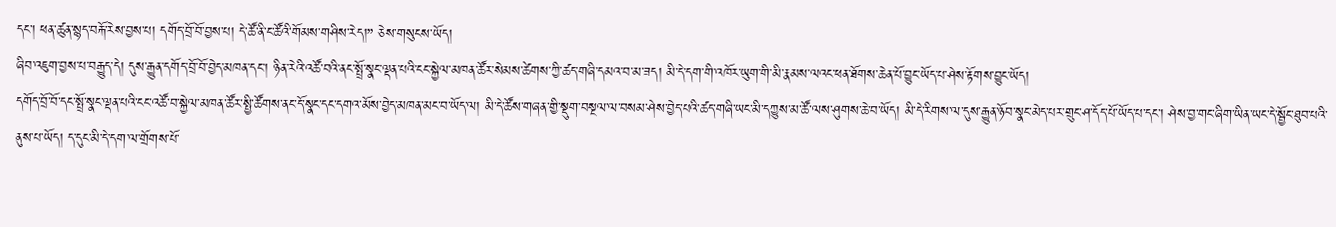དང་། ཕན་ཚུན་སྙད་བརྐོ་རེས་བྱས་པ། དགོད་བྲོ་བོ་བྱས་པ། དེ་ཚོ་ནི་ང་ཚོའི་གོམས་གཤིས་རེད།” ཅེས་གསུངས་ཡོད།
ཞིབ་འཇུག་བྱས་པ་བརྒྱུད་དེ། དུས་རྒྱུན་དགོད་བྲོ་བོ་བྱེད་མཁན་དང་། ཉིན་རེའི་འཚོ་བའི་ནང་སྤྲོ་སྣང་ལྡན་པའི་ངང་སྐྱེལ་མཁན་ཚོར་སེམས་ཚེགས་ཀྱི་ཚད་གཞི་དམའ་བ་མ་ཟད། མི་དེ་དག་གི་འཁོར་ཡུག་གི་མི་རྣམས་ལའང་ཕན་ཐོགས་ཆེན་པོ་བྱུང་ཡོད་པ་ཤེས་རྟོགས་བྱུང་ཡོད།
དགོད་བྲོ་བོ་དང་སྤྲོ་སྣང་ལྡན་པའི་ངང་འཚོ་བ་སྐྱེལ་མཁན་ཚོར་སྤྱི་ཚོགས་ནང་དོ་སྣང་དང་དགའ་མོས་བྱེད་མཁན་མང་བ་ཡོད་ལ། མི་དེ་ཚོས་གཞན་གྱི་སྡུག་བསྔལ་ལ་བསམ་ཤེས་བྱེད་པའི་ཚད་གཞི་ཡང་མི་དཀྱུས་མ་ཚོ་ལས་ཤུགས་ཆེ་བ་ཡོད། མི་དེ་རིགས་ལ་དུས་རྒྱུན་ཉོབ་སྣང་མེད་པར་གྲུང་ཤ་དོད་པོ་ཡོད་པ་དང་། ཤེས་བྱ་གང་ཞིག་ཡིན་ཡང་དེ་སྦྱོང་ཐུབ་པའི་ནུས་པ་ཡོད། ད་དུང་མི་དེ་དག་ལ་གྲོགས་པོ་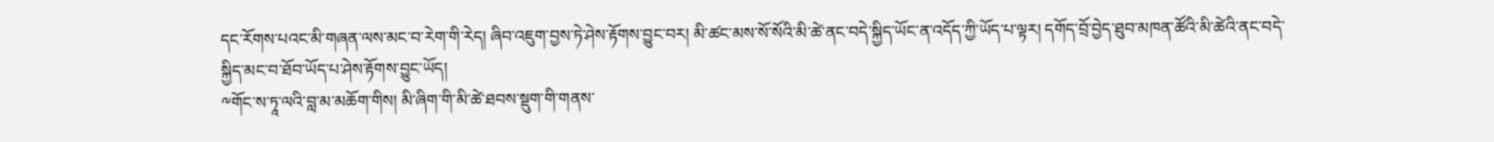དང་རོགས་པའང་མི་གཞན་ལས་མང་བ་རེག་གི་རེད། ཞིབ་འཇུག་བྱས་ཏེ་ཤེས་རྟོགས་བྱུང་བར། མི་ཚང་མས་སོ་སོའི་མི་ཚེ་ནང་བདེ་སྐྱིད་ཡོང་ན་འདོད་ཀྱི་ཡོད་པ་ལྟར། དགོད་བྲོ་བྱེད་ཐུབ་མཁན་ཚོའི་མི་ཚེའི་ནང་བདེ་སྐྱིད་མང་བ་ཐོབ་ཡོད་པ་ཤེས་རྟོགས་བྱུང་ཡོད།
༸གོང་ས་ཏཱ་ལའི་བླ་མ་མཆོག་གིས། མི་ཞིག་གི་མི་ཚེ་ཐབས་སྡུག་གི་གནས་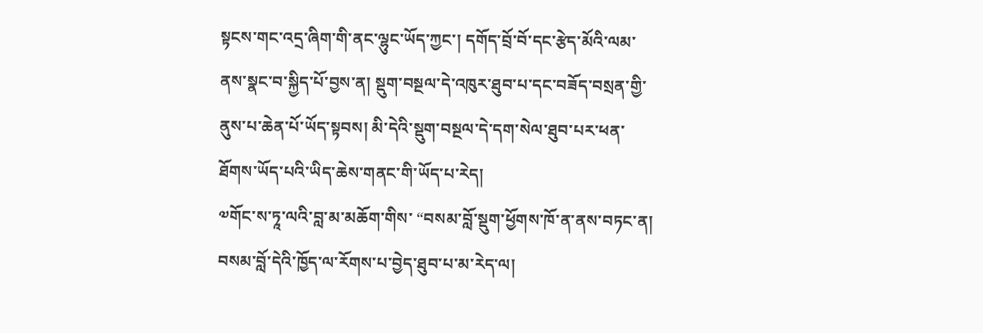སྟངས་གང་འདྲ་ཞིག་གི་ནང་ལྷུང་ཡོད་ཀྱང་། དགོད་བྲོ་བོ་དང་རྩེད་མོའི་ལམ་ནས་སྣང་བ་སྐྱིད་པོ་བྱས་ན། སྡུག་བསྔལ་དེ་འཁུར་ཐུབ་པ་དང་བཟོད་བསྲན་གྱི་ནུས་པ་ཆེན་པོ་ཡོད་སྟབས། མི་དེའི་སྡུག་བསྔལ་དེ་དག་སེལ་ཐུབ་པར་ཕན་ཐོགས་ཡོད་པའི་ཡིད་ཆེས་གནང་གི་ཡོད་པ་རེད།
༧གོང་ས་ཏཱ་ལའི་བླ་མ་མཆོག་གིས་ “བསམ་བློ་སྡུག་ཕྱོགས་ཁོ་ན་ནས་བཏང་ན། བསམ་བློ་དེའི་ཁྱོད་ལ་རོགས་པ་བྱེད་ཐུབ་པ་མ་རེད་ལ།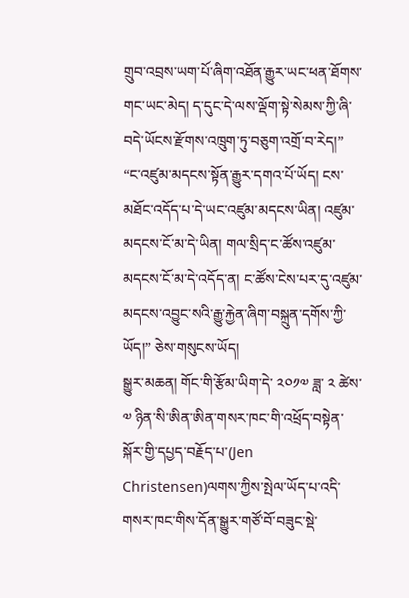གྲུབ་འབྲས་ཡག་པོ་ཞིག་འཐོན་རྒྱུར་ཡང་ཕན་ཐོགས་གང་ཡང་མེད། ད་དུང་དེ་ལས་ལྡོག་སྟེ་སེམས་ཀྱི་ཞི་བདེ་ཡོངས་རྫོགས་འཁྲུག་ཏུ་བཅུག་འགྲོ་བ་རེད།” “ང་འཛུམ་མདངས་སྟོན་རྒྱུར་དགའ་པོ་ཡོད། ངས་མཐོང་འདོད་པ་དེ་ཡང་འཛུམ་མདངས་ཡིན། འཛུམ་མདངས་ངོ་མ་དེ་ཡིན། གལ་སྲིད་ང་ཚོས་འཛུམ་མདངས་ངོ་མ་དེ་འདོད་ན། ང་ཚོས་ངེས་པར་དུ་འཛུམ་མདངས་འབྱུང་སའི་རྒྱུ་རྐྱེན་ཞིག་བསྐྲུན་དགོས་ཀྱི་ཡོད།” ཅེས་གསུངས་ཡོད།
སྒྱུར་མཆན། གོང་གི་རྩོམ་ཡིག་དེ་ ༢༠༡༧ ཟླ་ ༢ ཚེས་ ༧ ཉིན་སི་ཨིན་ཨིན་གསར་ཁང་གི་འཕྲོད་བསྟེན་སྐོར་གྱི་དཔྱད་བརྗོད་པ་(Jen Christensen)ལགས་ཀྱིས་སྤེལ་ཡོད་པ་འདི་གསར་ཁང་གིས་དོན་སྒྱུར་གཙོ་བོ་བཟུང་སྡེ་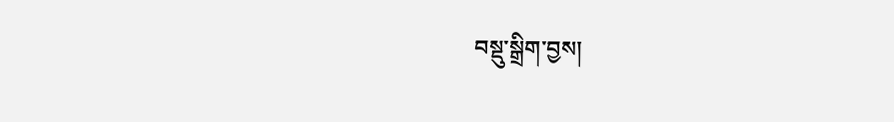བསྡུ་སྒྲིག་བྱས།